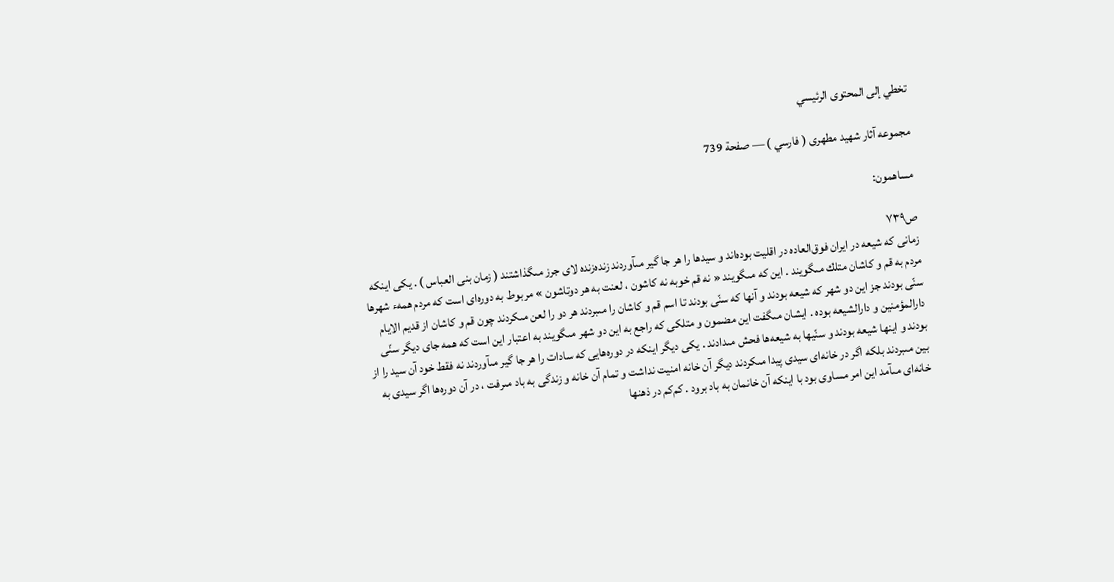تخطي إلى المحتوى الرئيسي

مجموعه آثار شهيد مطهرى ( فارسي ) — صفحة 739

مساهمون:

ص٧٣٩
زمانى كه شيعه در ايران فوق‌العاده در اقليت بوده‌اند و سيدها را هر جا گير مىآوردند زنده‌زنده لاى جرز مىگذاشتند ( زمان بنى العباس ) . يكى اينكه مردم به قم و كاشان متلك مىگويند . اين كه مىگويند « نه قم خوبه نه كاشون ، لعنت به هر دوتاشون » مربوط به دوره‌اى است كه مردم همهء شهرها سنّى بودند جز اين دو شهر كه شيعه بودند و آنها كه سنّى بودند تا اسم قم و كاشان را مىبردند هر دو را لعن مىكردند چون قم و كاشان از قديم الايام دارالمؤمنين و دارالشيعه بوده . ايشان مىگفت اين مضمون و متلكى كه راجع به اين دو شهر مىگويند به اعتبار اين است كه همه جاى ديگر سنّى بودند و اينها شيعه بودند و سنّيها به شيعه‌ها فحش مىدادند . يكى ديگر اينكه در دوره‌هايى كه سادات را هر جا گير مىآوردند نه فقط خود آن سيد را از بين مىبردند بلكه اگر در خانه‌اى سيدى پيدا مىكردند ديگر آن خانه امنيت نداشت و تمام آن خانه و زندگى به باد مىرفت ، در آن دوره‌ها اگر سيدى به خانه‌اى مىآمد اين امر مساوى بود با اينكه آن خانمان به باد برود . كم‌كم در ذهنها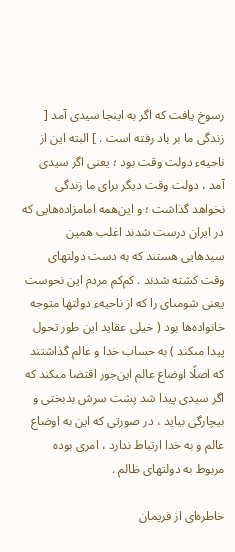رسوخ يافت كه اگر به اينجا سيدى آمد [ زندگى ما بر باد رفته است . ] البته اين از ناحيهء دولت وقت بود ؛ يعنى اگر سيدى آمد ، دولت وقت ديگر براى ما زندگى نخواهد گذاشت ؛ و اين‌همه امامزاده‌هايى كه در ايران درست شدند اغلب همين سيدهايى هستند كه به دست دولتهاى وقت كشته شدند . كم‌كم مردم اين نحوست يعنى شومىاى را كه از ناحيهء دولتها متوجه خانواده‌ها بود ( خيلى عقايد اين طور تحول پيدا مىكند ) به حساب خدا و عالم گذاشتند كه اصلًا اوضاع عالم اين‌جور اقتضا مىكند كه اگر سيدى پيدا شد پشت سرش بدبختى و بيچارگى بيايد ، در صورتى كه اين به اوضاع عالم و به خدا ارتباط ندارد ، امرى بوده مربوط به دولتهاى ظالم .

خاطره‌اى از فريمان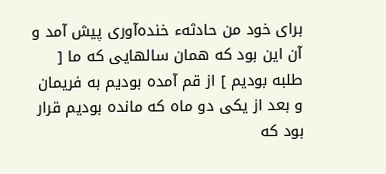براى خود من حادثهء خنده‌آورى پيش آمد و آن اين بود كه همان سالهايى كه ما [ طلبه بوديم ] از قم آمده بوديم به فريمان و بعد از يكى دو ماه كه مانده بوديم قرار بود كه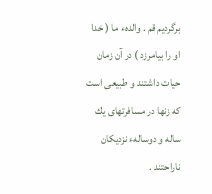برگرديم قم . والدهء ما ( خدا او را بيامرزد ) در آن زمان حيات داشتند و طبيعى است كه زنها در مسافرتهاى يك ساله و دوسالهء نزديكان ناراحتند .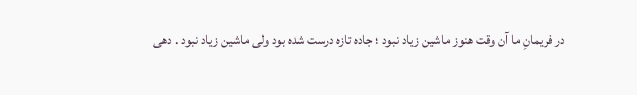در فريمانِ ما آن وقت هنوز ماشين زياد نبود ؛ جاده تازه درست شده بود ولى ماشين زياد نبود . دهى